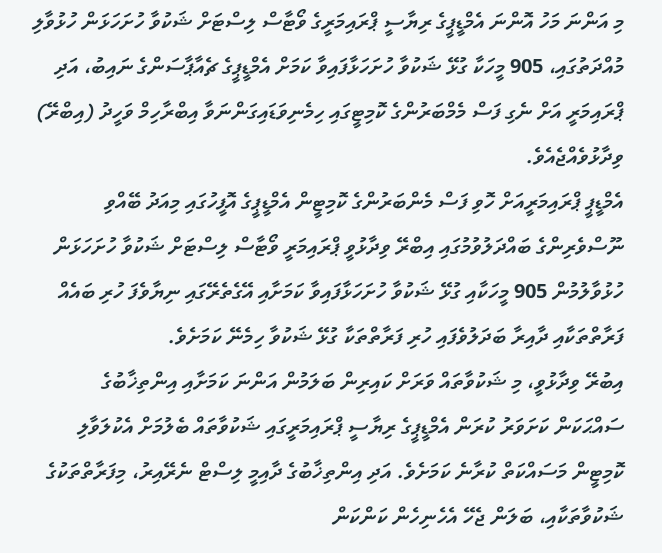މި އަންނަ މަހު އޮންނަ އެމްޑީޕީގެ ރިޔާސީ ޕްރައިމަރީގެ ވޯޓާސް ލިސްޓަށް ޝަކުވާ ހުށަހަޅަން ހުޅުވާލި މުއްދަތުގައި، 905 މީހަކާ ގުޅޭ ޝަކުވާ ހުށަހަޅާފައިވާ ކަމަށް އެމްޑީޕީގެ ޗެއާޕާސަންގެ ނައިބު، އަދި ޕްރައިމަރީ އަށް ނެގި ފަސް މެމްބަރުންގެ ކޮމިޓީގައި ހިމެނިވަޑައިގަންނަވާ އިބްރާހިމް ވަހީދު (އިބްރޭ) ވިދާޅުވެއްޖެއެވެ.
އެމްޑީޕީ ޕްރައިމަރީއަށް ހޮވި ފަސް މެންބަރުންގެ ކޮމިޓީން އެމްޑީޕީގެ އޮފީހުގައި މިއަދު ބޭއްވި ނޫސްވެރިންގެ ބައްދަލުވުމުގައި އިބްރޭ ވިދާޅުވީ ޕްރައިމަރީ ވޯޓާސް ލިސްޓަށް ޝަކުވާ ހުށަހަޅަން ހުޅުވާލުމުން 905 މީހަކާއި ގުޅޭ ޝަކުވާ ހުށަހަޅާފައިވާ ކަމަށާއި އޭގެތެރޭގައި ނިޔާވެފަ ހުރި ބައެއް ފަރާތްތަކާއި ދާއިރާ ބަދަލުވެފައި ހުރި ފަރާތްތަކާ ގުޅޭ ޝަކުވާ ހިމެނޭ ކަމަށެވެ.
އިބުރޭ ވިދާޅުވީ، މި ޝަކުވާތައް ވަރަށް ކައިރިން ބަލަމުން އަންނަ ކަމަށާއި އިންތިޚާބުގެ ސައްޙަކަން ކަށަވަރު ކުރަން އެމްޑީޕީގެ ރިޔާސީ ޕްރައިމަރީގައި ޝަކުވާތައް ބެލުމަށް އެކުލަވާލި ކޮމިޓީން މަސައްކަތް ކުރާނެ ކަމަށެވެ. އަދި އިންތިޚާބުގެ ދާއިމީ ލިސްޓް ނެރޭއިރު، މިފަރާތްތަކުގެ ޝަކުވާތަކާއި، ބަލަން ޖެހޭ އެހެނިހެން ކަންކަން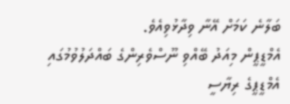ބަލާނެ ކަމަށް އޭނާ ވިދާޅުވިއެވެ.
އެމްޑީޕީން މިއަދު ބޭއްވި ނޫސްވެރިންގެ ބައްދަލުވުމުގައި އެމްޑީޕީގެ ރިޔާސީ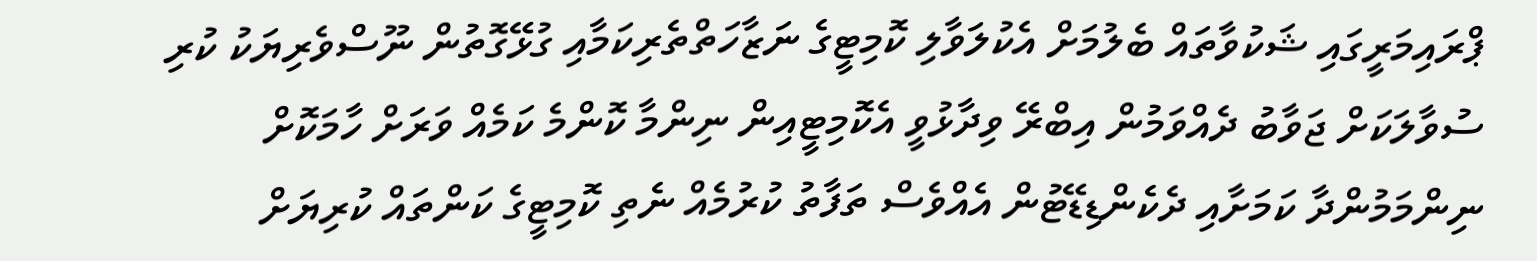ޕްރައިމަރީގައި ޝަކުވާތައް ބެލުމަށް އެކުލަވާލި ކޮމިޓީގެ ނަޒާހަތްތެރިކަމާއި ގުޅޭގޮތުން ނޫސްވެރިޔަކު ކުރި ސުވާލަކަށް ޖަވާބު ދެއްވަމުން އިބްރޭ ވިދާޅުވީ އެކޮމިޓީއިން ނިންމާ ކޮންމެ ކަމެއް ވަރަށް ހާމަކޮށް ނިންމަމުންދާ ކަމަށާއި ދެކެންޑިޑޭޓުން އެއްވެސް ތަފާތު ކުރުމެއް ނެތި ކޮމިޓީގެ ކަންތައް ކުރިޔަށް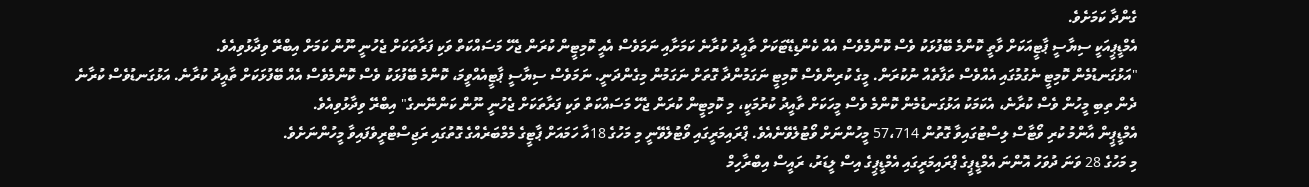ގެންދާ ކަމަށެވެ.
އެމްޑީޕީއަކީ ސިޔާސީ ޕާޓީއަކަށް ވާތީ ކޮންމެ ބޭފުޅަކު ވެސް ކޮންމެވެސް އެއް ކެންޑިޑޭޓަކަށް ތާއީދު ކުރާނެ ކަމަށާއި ނަމަވެސް އެއީ ކޮމިޓީން ކުރަން ޖެހޭ މަސައްކަތް ވަކި ފަރާތަކަށް ޖެހުނީ ނޫން ކަމަށް އިބްރޭ ވިދާޅުވިއެވެ.
"އަޅުގަނޑުމެން ކޮމިޓީ ނެގުމުގައި އެއްވެސް ތަފާތެއް ނުކުރަން. މީގެ ކުރިންވެސް ކޮމިޓީ ނަގަމުންދާ ގޮތަށް ނަގަމުން މިގެންދަނީ. ނަމަވެސް ސިޔާސީ ޕާޓީއެއްވީމަ، ކޮންމެ ބޭފުޅަކު ވެސް ކޮންމެވެސް އެއް ބޭފުޅަކަށް ތާއީދު ކުރާނެ. އަޅުގަނޑުވެސް ކުރާނެ ދެން ތިބި މީހުން ވެސް ކުރާނެ، އެކަމަކު އަޅުގަނޑުމެން ކޮންމެ ވެސް މީހަކަށް ތާއީދު ކުރުމަކީ، މި ކޮމިޓީން ކުރަން ޖެހޭ މަސައްކަތް ވަކި ފަރާތަކަށް ޖެހުނީ ނޫން ކަންނޭނގެ" އިބްރޭ ވިދާޅުވިއެވެ.
އެމްޑީޕީން އާންމު ކުރި ވޯޓާސް ލިސްޓުގައިވާ ގޮތުން 57،714 މީހުންނަށް ވޯޓުލެވޭނެއެވެ. ޕްރައިމަރީގައި ވޯޓުލެވޭނީ މި މަހުގެ 18އާ ހަމައަށް ޕާޓީގެ މެމްބަރެއްގެ ގޮތުގައި ރަޖިސްޓްރީވެފައިވާ މީހުންނަށެވެ.
މި މަހުގެ 28 ވަނަ ދުވަހު އޮންނަ އެމްޑީޕީގެ ޕްރައިމަރީގައި އެމްޑީޕީގެ އިސް ލީޑަރު، ރައީސް އިބްރާހިމް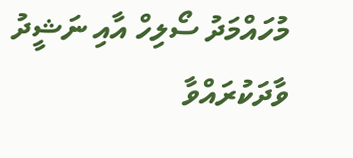މުހައްމަދު ސޯލިހް އާއި ނަޝީދު ވާދަކުރައްވާ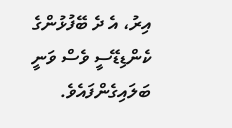އިރު، އެ ދެ ބޭފުޅުންގެ ކެންޑިޑޭސީ ވެސް ވަނީ ބަލައިގެންފައެވެ.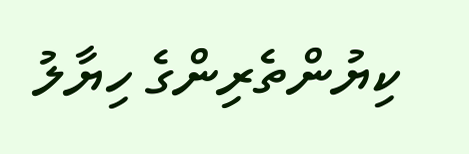ކިޔުންތެރިންގެ ހިޔާލު